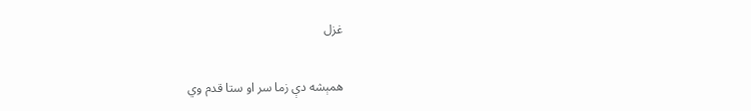غزل

همېشه دې زما سر او ستا قدم وي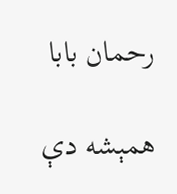رحمان بابا

همېشه دې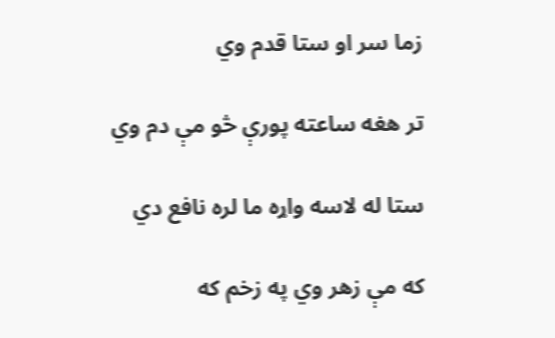زما سر او ستا قدم وي

تر هغه ساعته پورې څو مې دم وي

ستا له لاسه واړه ما لره نافع دي

که مې زهر وي په زخم که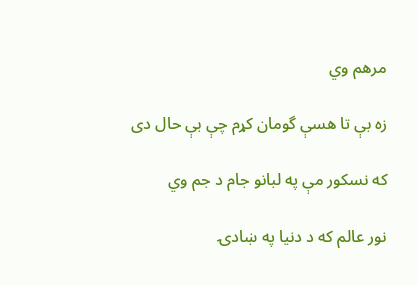مرهم وي

زه بې تا هسې گومان کړم چې بې حال دی

که نسکور مې په لبانو جام د جم وي

نور عالم که د دنيا په ښادۍ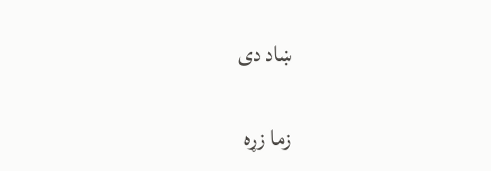ښاد دی

زما زړه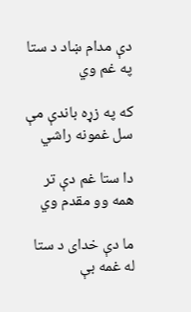دې مدام ښاد د ستا په غم وي

که په زړه باندې مې سل غمونه راشي

دا ستا غم دې تر همه وو مقدم وي

ما دې خدای د ستا له غمه بې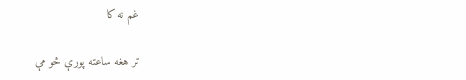غم نه کا

تر هغه ساعته پورې څو مې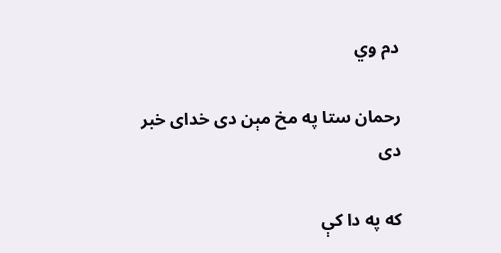دم وي

رحمان ستا په مخ مېن دی خدای خبر دی

که په دا کې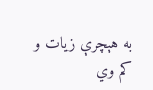به هېچرې زيات و کم وي